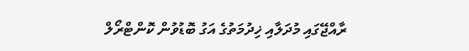ރާއްޖޭގައި މުދަލާއި ޚިދުމަތުގެ އަގު ބޮޑުވުން ކޮންޓްރޯލް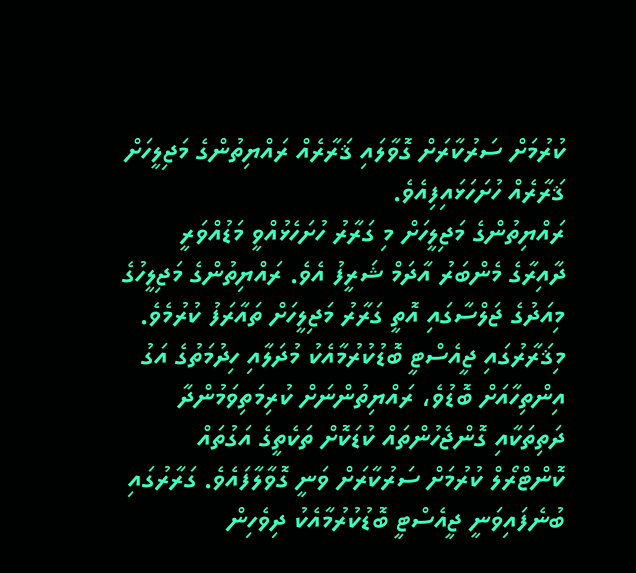ކުރުމަށް ސަރުކާރަށް ގޮވާލައި ޤަރާރެއް ރައްޔިތުންގެ މަޖިލީހަށް ޤަރާރެއް ހުށަހަޅައިފިއެވެ.
ރައްޔިތުންގެ މަޖިލީހަށް މި ގަރާރު ހުށަހެޅުއްވީ މަޑުއްވަރީ ދާއިރާގެ މެންބަރު އާދަމް ޝަރީފު އެވެ. ރައްޔިތުންގެ މަޖިލީހުގެ މިއަދުގެ ޖަލްސާގައި އޮތީ ގަރާރު މަޖިލީހަށް ތައާރަފު ކުރުމެވެ.
މިޤަރާރުގައި ޖީއެސްޓީ ބޮޑުކުރުމާއެކު މުދަލާއި ހިދުމަތުގެ އަގު އިންތިހާއަށް ބޮޑުވެ، ރައްޔިތުންނަށް ކުރިމަތިވަމުންދާ ދަތިތަކާއި ގޮންޖެހުންތައް ކުޑަކޮށް ތަކެތީގެ އަގުތައް ކޮންޓްރޯލް ކުރުމަށް ސަރުކާރަށް ވަނީ ގޮވާލާފައެވެ. ގަރާރުގައި ބުނެފައިވަނީ ޖީއެސްޓީ ބޮޑުކުރުމާއެކު ދިވެހިން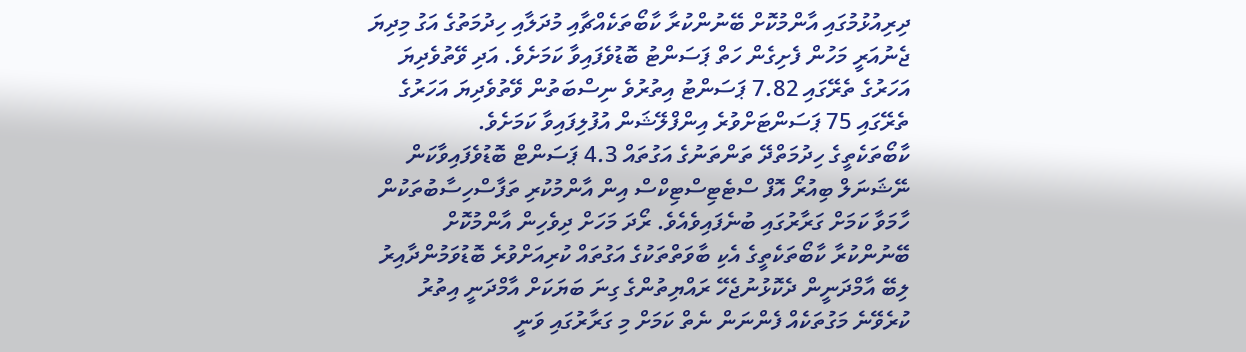ދިރިއުޅުމުގައި އާންމުކޮށް ބޭނުންކުރާ ކާބޯތަކެއްޗާއި މުދަލާއި ހިދުމަތުގެ އަގު މިދިޔަ ޖެނުއަރީ މަހުން ފެށިގެން ހަތް ޕަސަންޓު ބޮޑުވެފައިވާ ކަމަށެވެ. އަދި ވޭތުވެދިޔަ އަހަރުގެ ތެރޭގައި 7.82 ޕަސަންޓު އިތުރުވެ ނިސްބަތުން ވޭތުވެދިޔަ އަހަރުގެ ތެރޭގައި 75 ޕަސަންޓަށްވުރެ އިންފްލޭޝަން އުފުލިފައިވާ ކަމަށެވެ.
ކާބޯތަކެތީގެ ހިދުމަތްދޭ ތަންތަނުގެ އަގުތައް 4.3 ޕަސަންޓް ބޮޑުވެފައިވާކަން ނޭޝަނަލް ބިއުރޯ އޮފް ސްޓެޓިސްޓިކްސް އިން އާންމުކުރި ތަފާސްހިސާބުތަކުން ހާމަވާ ކަމަށް ގަރާރުގައި ބުނެފައިވެއެވެ. ރޯދަ މަހަށް ދިވެހިން އާންމުކޮށް ބޭނުންކުރާ ކާބޯތަކެތީގެ އެކި ބާވަތްތަކުގެ އަގުތައް ކުރިއަށްވުރެ ބޮޑުވަމުންދާއިރު ލިބޭ އާމްދަނީން ދެކޮޅުނުޖެހޭ ރައްޔިތުންގެ ގިނަ ބަޔަކަށް އާމްދަނީ އިތުރު ކުރެވޭނެ މަގުތަކެއް ފެންނަން ނެތް ކަމަށް މި ގަރާރުގައި ވަނީ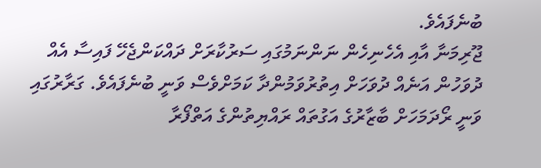ބުނެފައެވެ.
ޖޫރިމަނާ އާއި އެހެނިހެން ނަންނަމުގައި ސަރުކާރަށް ދައްކަންޖެހޭ ފައިސާ އެއް ދުވަހުން އަނެއް ދުވަހަށް އިތުރުވަމުންދާ ކަމަށްވެސް ވަނީ ބުނެފައެވެ. ގަރާރުގައި ވަނީ ރޯދަމަހަށް ބާޒާރުގެ އަގުތައް ރައްޔިތުންގެ އަތްފޯރާ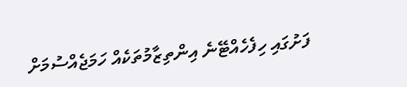ފަށުގައި ހިފެހެއްޓޭނެ އިންތިޒާމުތަކެއް ހަމަޖެއްސުމަށް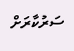ސަރުކާރަށް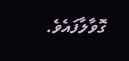ގޮވާލާފައެވެ.